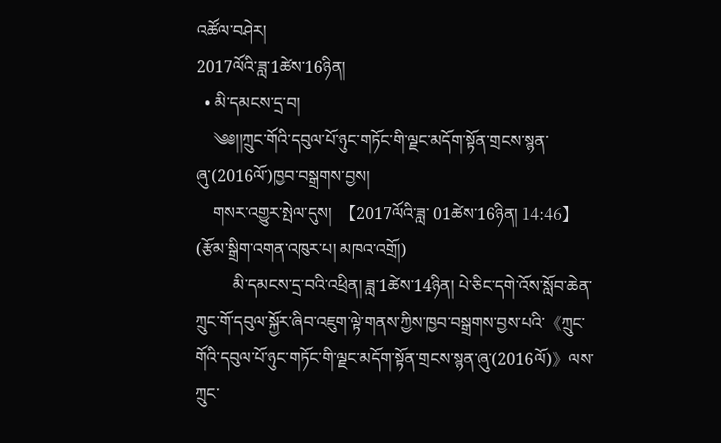འཚོལ་བཤེར།
2017ལོའི་ཟླ་1ཚེས་16ཉིན།
  • མི་དམངས་དྲ་བ།
    ༄༅།།ཀྲུང་གོའི་དབུལ་པོ་ཉུང་གཏོང་གི་ལྗང་མདོག་སྟོན་གྲངས་སྙན་ཞུ་(2016ལོ་)ཁྱབ་བསྒྲགས་བྱས།
    གསར་འགྱུར་སྤེལ་དུས།  【2017ལོའི་ཟླ་ 01ཚེས་16ཉིན། 14:46】   (རྩོམ་སྒྲིག་འགན་འཁུར་པ། མཁའ་འགྲོ།)
         མི་དམངས་དྲ་བའི་འཕྲིན། ཟླ་1ཚེས་14ཉིན། པེ་ཅིང་དགེ་འོས་སློབ་ཆེན་ཀྲུང་གོ་དབུལ་སྐྱོར་ཞིབ་འཇུག་ལྟེ་གནས་ཀྱིས་ཁྱབ་བསྒྲགས་བྱས་པའི་《ཀྲུང་གོའི་དབུལ་པོ་ཉུང་གཏོང་གི་ལྗང་མདོག་སྟོན་གྲངས་སྙན་ཞུ་(2016ལོ)》ལས་ཀྲུང་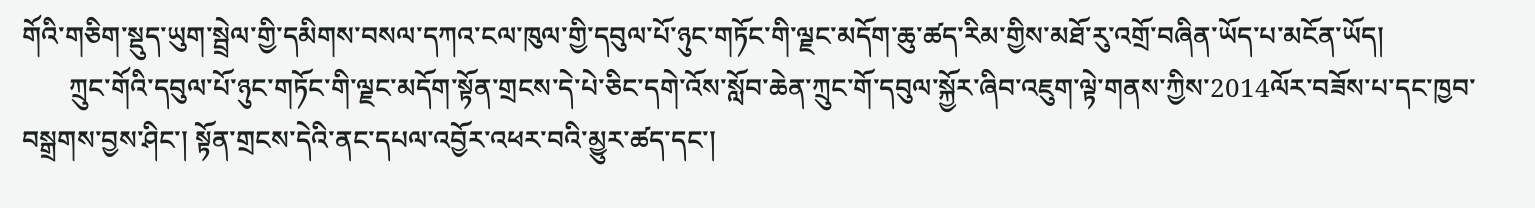གོའི་གཅིག་སྡུད་ཡུག་སྦྲེལ་གྱི་དམིགས་བསལ་དཀའ་ངལ་ཁུལ་གྱི་དབུལ་པོ་ཉུང་གཏོང་གི་ལྗང་མདོག་ཆུ་ཚད་རིམ་གྱིས་མཐོ་རུ་འགྲོ་བཞིན་ཡོད་པ་མངོན་ཡོད།
       ཀྲུང་གོའི་དབུལ་པོ་ཉུང་གཏོང་གི་ལྗང་མདོག་སྟོན་གྲངས་དེ་པེ་ཅིང་དགེ་འོས་སློབ་ཆེན་ཀྲུང་གོ་དབུལ་སྐྱོར་ཞིབ་འཇུག་ལྟེ་གནས་ཀྱིས་2014ལོར་བཟོས་པ་དང་ཁྱབ་བསྒྲགས་བྱས་ཤིང་། སྟོན་གྲངས་དེའི་ནང་དཔལ་འབྱོར་འཕར་བའི་མྱུར་ཚད་དང་།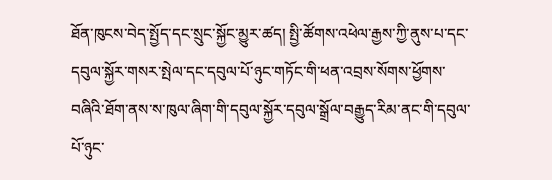ཐོན་ཁུངས་བེད་སྤྱོད་དང་སྲུང་སྐྱོང་མྱུར་ཚད། སྤྱི་ཚོགས་འཕེལ་རྒྱས་ཀྱི་ནུས་པ་དང་དབུལ་སྐྱོར་གསར་སྤེལ་དང་དབུལ་པོ་ཉུང་གཏོང་གི་ཕན་འབྲས་སོགས་ཕྱོགས་བཞིའི་ཐོག་ནས་ས་ཁུལ་ཞིག་གི་དབུལ་སྐྱོར་དབུལ་སྒྲོལ་བརྒྱུད་རིམ་ནང་གི་དབུལ་པོ་ཉུང་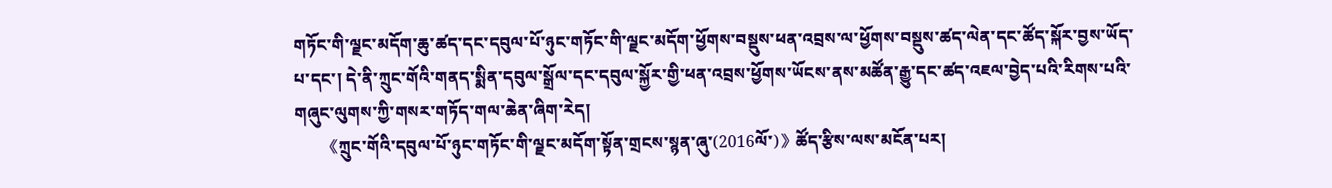གཏོང་གི་ལྗང་མདོག་ཆུ་ཚད་དང་དབུལ་པོ་ཉུང་གཏོང་གི་ལྗང་མདོག་ཕྱོགས་བསྡུས་ཕན་འབྲས་ལ་ཕྱོགས་བསྡུས་ཚད་ལེན་དང་ཚོད་སྐོར་བྱས་ཡོད་པ་དང་། དེ་ནི་ཀྲུང་གོའི་གནད་སྨིན་དབུལ་སྒྲོལ་དང་དབུལ་སྐྱོར་གྱི་ཕན་འབྲས་ཕྱོགས་ཡོངས་ནས་མཚོན་རྒྱུ་དང་ཚད་འཇལ་བྱེད་པའི་རིགས་པའི་གཞུང་ལུགས་ཀྱི་གསར་གཏོད་གལ་ཆེན་ཞིག་རེད།
       《ཀྲུང་གོའི་དབུལ་པོ་ཉུང་གཏོང་གི་ལྗང་མདོག་སྟོན་གྲངས་སྙན་ཞུ་(2016ལོ་)》ཚོད་རྩིས་ལས་མངོན་པར།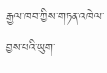རྒྱལ་ཁབ་ཀྱིས་གཏན་འཁེལ་བྱས་པའི་ཡུག་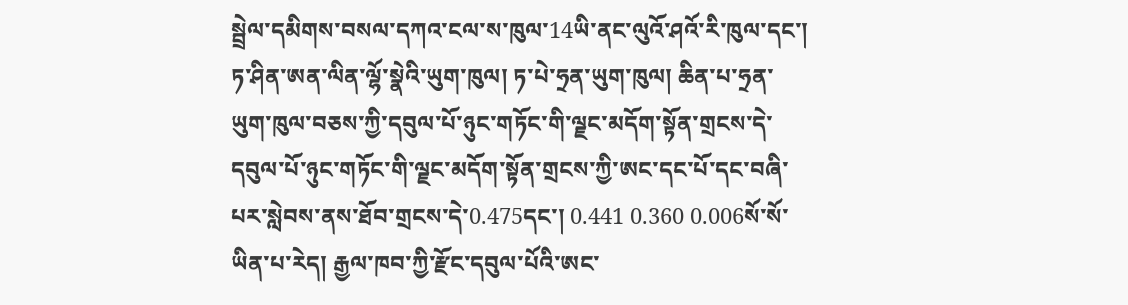སྦྲེལ་དམིགས་བསལ་དཀའ་ངལ་ས་ཁུལ་14ཡི་ནང་ལུའོ་ཤའོ་རི་ཁུལ་དང་། ཏ་ཤིན་ཨན་ལིན་ལྷོ་སྣེའི་ཡུག་ཁུལ། ཏ་པེ་ཧྲན་ཡུག་ཁུལ། ཆིན་པ་ཧྲན་ཡུག་ཁུལ་བཅས་ཀྱི་དབུལ་པོ་ཉུང་གཏོང་གི་ལྗང་མདོག་སྟོན་གྲངས་དེ་དབུལ་པོ་ཉུང་གཏོང་གི་ལྗང་མདོག་སྟོན་གྲངས་ཀྱི་ཨང་དང་པོ་དང་བཞི་པར་སླེབས་ནས་ཐོབ་གྲངས་དེ་0.475དང་། 0.441 0.360 0.006སོ་སོ་ཡིན་པ་རེད། རྒྱལ་ཁབ་ཀྱི་རྫོང་དབུལ་པོའི་ཨང་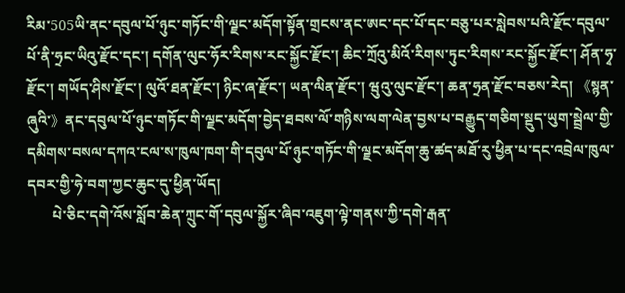རིམ་505ཡི་ནང་དབུལ་པོ་ཉུང་གཏོང་གི་ལྗང་མདོག་སྟོན་གྲངས་ནང་ཨང་དང་པོ་དང་བཅུ་པར་སླེབས་པའི་རྫོང་དབུལ་པོ་ནི་ཧྲང་ཡིའུ་རྫོང་དང་། དགོན་ལུང་ཧོར་རིགས་རང་སྐྱོང་རྫོང་། ཆིང་ཀྲོའུ་མིའོ་རིགས་ཏུང་རིགས་རང་སྐྱོང་རྫོང་། ཤོན་ཧྭ་རྫོང་། གཡོད་ཤིས་རྫོང་། ལུའོ་ཐན་རྫོང་། ཉིང་ཞ་རྫོང་། ཡན་ལིན་རྫོང་། ཝུའུ་ལུང་རྫོང་། ཆན་ཧྲན་རྫོང་བཅས་རེད། 《སྙན་ཞུའི་》ནང་དབུལ་པོ་ཉུང་གཏོང་གི་ལྗང་མདོག་བྱེད་ཐབས་ལོ་གཉིས་ལག་ལེན་བྱས་པ་བརྒྱུད་གཅིག་སྡུད་ཡུག་སྦྲེལ་གྱི་དམིགས་བསལ་དཀའ་ངལ་ས་ཁུལ་ཁག་གི་དབུལ་པོ་ཉུང་གཏོང་གི་ལྗང་མདོག་ཆུ་ཚད་མཐོ་རུ་ཕྱིན་པ་དང་འབྲེལ་ཁུལ་དབར་གྱི་ཧེ་བག་ཀྱང་ཆུང་དུ་ཕྱིན་ཡོད།
       པེ་ཅིང་དགེ་འོས་སློབ་ཆེན་ཀྲུང་གོ་དབུལ་སྐྱོར་ཞིབ་འཇུག་ལྟེ་གནས་ཀྱི་དགེ་རྒན་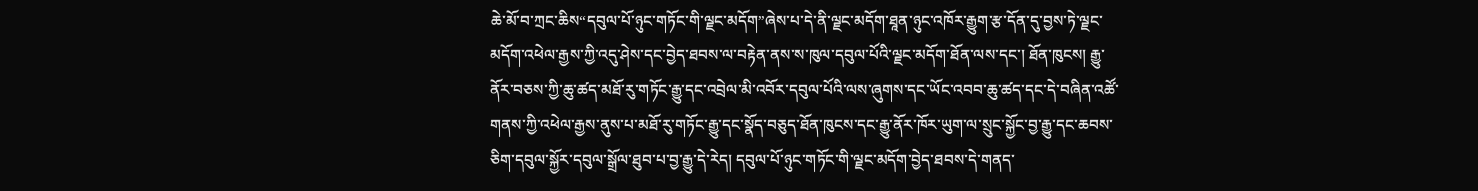ཆེ་མོ་བ་ཀྲང་ཆིས“དབུལ་པོ་ཉུང་གཏོང་གི་ལྗང་མདོག”ཞེས་པ་དེ་ནི་ལྗང་མདོག་ཐཱན་ཉུང་འཁོར་རྒྱུག་རྩ་དོན་དུ་བྱས་ཏེ་ལྗང་མདོག་འཕེལ་རྒྱས་ཀྱི་འདུ་ཤེས་དང་བྱེད་ཐབས་ལ་བརྟེན་ནས་ས་ཁུལ་དབུལ་པོའི་ལྗང་མདོག་ཐོན་ལས་དང་། ཐོན་ཁུངས། རྒྱུ་ནོར་བཅས་ཀྱི་ཆུ་ཚད་མཐོ་རུ་གཏོང་རྒྱུ་དང་འབྲེལ་མི་འབོར་དབུལ་པོའི་ལས་ཞུགས་དང་ཡོང་འབབ་ཆུ་ཚད་དང་དེ་བཞིན་འཚོ་གནས་ཀྱི་འཕེལ་རྒྱས་ནུས་པ་མཐོ་རུ་གཏོང་རྒྱུ་དང་སྣོད་བཅུད་ཐོན་ཁུངས་དང་རྒྱུ་ནོར་ཁོར་ཡུག་ལ་སྲུང་སྐྱོང་བྱ་རྒྱུ་དང་ཆབས་ཅིག་དབུལ་སྐྱོར་དབུལ་སྒྲོལ་ཐུབ་པ་བྱ་རྒྱུ་དེ་རེད། དབུལ་པོ་ཉུང་གཏོང་གི་ལྗང་མདོག་བྱེད་ཐབས་དེ་གནད་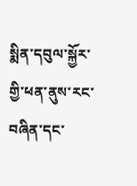སྨིན་དབུལ་སྐྱོར་གྱི་ཕན་ནུས་རང་བཞིན་དང་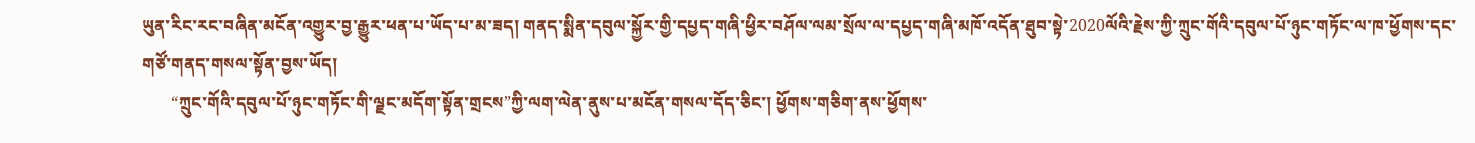ཡུན་རིང་རང་བཞིན་མངོན་འགྱུར་བྱ་རྒྱུར་ཕན་པ་ཡོད་པ་མ་ཟད། གནད་སྨིན་དབུལ་སྐྱོར་གྱི་དཔྱད་གཞི་ཕྱིར་བཤོལ་ལམ་སྲོལ་ལ་དཔྱད་གཞི་མཁོ་འདོན་ཐུབ་སྟེ་2020ལོའི་རྗེས་ཀྱི་ཀྲུང་གོའི་དབུལ་པོ་ཉུང་གཏོང་ལ་ཁ་ཕྱོགས་དང་གཙོ་གནད་གསལ་སྟོན་བྱས་ཡོད།
       “ཀྲུང་གོའི་དབུལ་པོ་ཉུང་གཏོང་གི་ལྗང་མདོག་སྟོན་གྲངས”ཀྱི་ལག་ལེན་ནུས་པ་མངོན་གསལ་དོད་ཅིང་། ཕྱོགས་གཅིག་ནས་ཕྱོགས་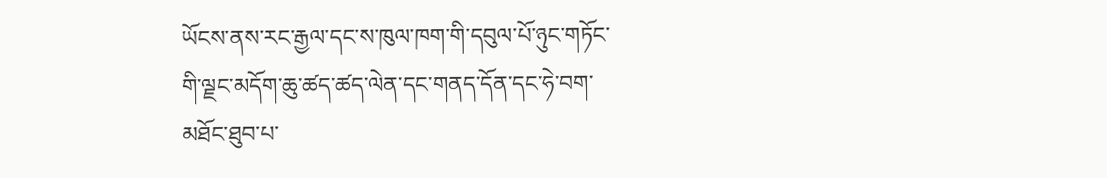ཡོངས་ནས་རང་རྒྱལ་དང་ས་ཁུལ་ཁག་གི་དབུལ་པོ་ཉུང་གཏོང་གི་ལྗང་མདོག་ཆུ་ཚད་ཚད་ལེན་དང་གནད་དོན་དང་ཧེ་བག་མཐོང་ཐུབ་པ་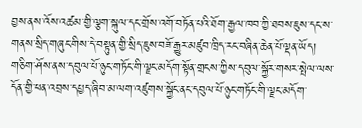བྱས་ནས་འོས་འཚམ་གྱི་ལྕག་སྐུལ་དང་གྲོས་འགོ་བཏོན་པའི་ཐོག་རྒྱལ་ཁབ་ཀྱི་ཐབས་ཇུས་དང་ས་གནས་སྲིད་གཞུང་གིས་དེ་བསྟུན་གྱི་སྲིད་ཇུས་བཟོ་རྒྱུར་མཛུབ་ཁྲིད་རང་བཞིན་ཆེན་པོ་ལྡན་ཡོད། གཅིག་ཤོས་ནས་དབུལ་པོ་ཉུང་གཏོང་གི་ལྗང་མདོག་སྟོན་གྲངས་ཀྱིས་དབུལ་སྐྱོར་གསར་སྤེལ་ལས་དོན་གྱི་ཕན་འབྲས་དཔྱད་ཞིབ་མ་ལག་འཛུགས་སྐྱོང་ནང་དབུལ་པོ་ཉུང་གཏོང་གི་ལྗང་མདོག་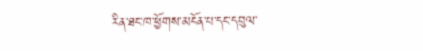རིན་ཐང་ཁ་ཕྱོགས་མངོན་པ་དང་དབུལ་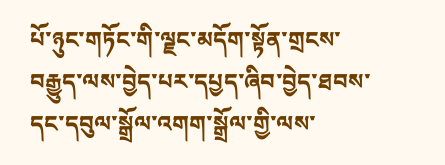པོ་ཉུང་གཏོང་གི་ལྗང་མདོག་སྟོན་གྲངས་བརྒྱུད་ལས་བྱེད་པར་དཔྱད་ཞིབ་བྱེད་ཐབས་དང་དབུལ་སྒྲོལ་འགག་སྒྲོལ་གྱི་ལས་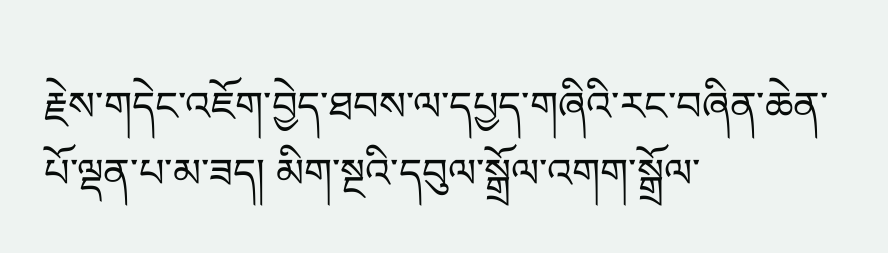རྗེས་གདེང་འཇོག་བྱེད་ཐབས་ལ་དཔྱད་གཞིའི་རང་བཞིན་ཆེན་པོ་ལྡན་པ་མ་ཟད། མིག་སྔའི་དབུལ་སྒྲོལ་འགག་སྒྲོལ་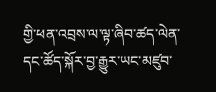གྱི་ཕན་འབྲས་ལ་ལྟ་ཞིབ་ཚད་ལེན་དང་ཚོད་སྐོར་བྱ་རྒྱུར་ཡང་མཛུབ་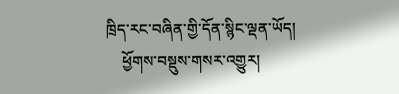ཁྲིད་རང་བཞིན་གྱི་དོན་སྙིང་ལྡན་ཡོད།
    ཕྱོགས་བསྡུས་གསར་འགྱུར།